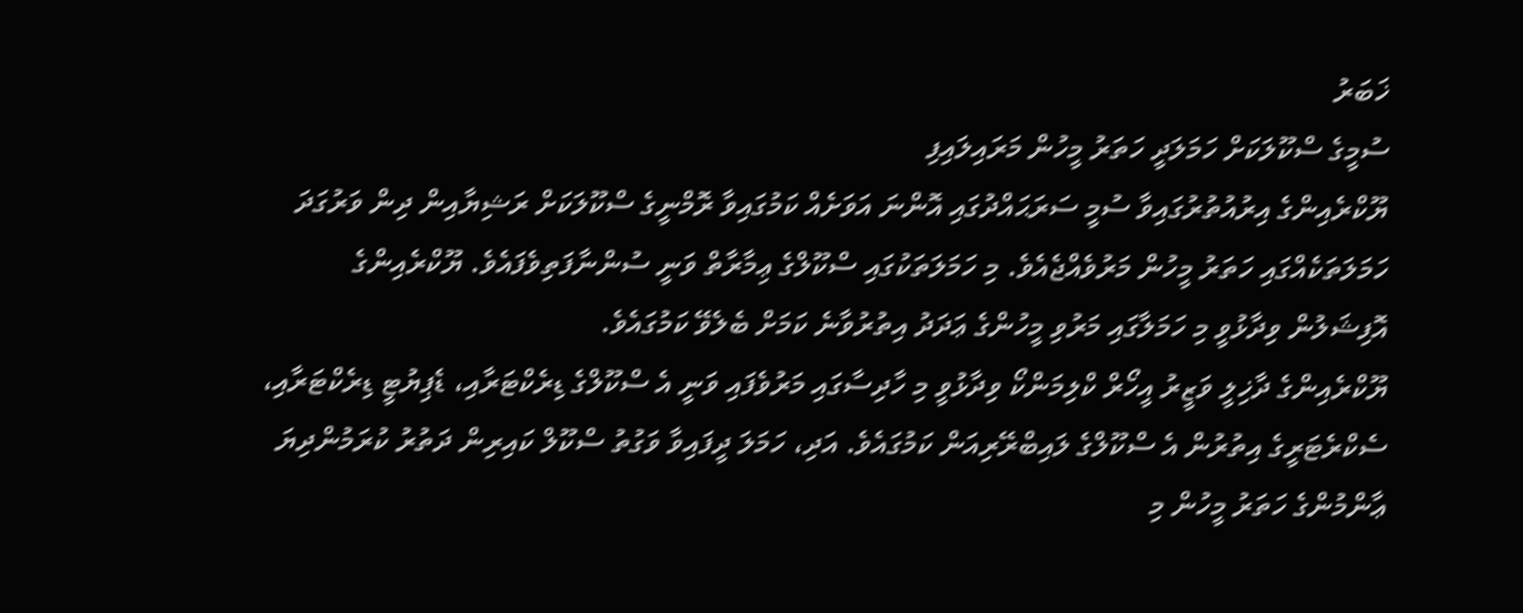ޚަބަރު
ސުމީގެ ސްކޫލަކަށް ހަމަލަދީ ހަތަރު މީހުން މަރައިލައިފި
ޔޫކްރެއިންގެ އިރުއުތުރުގައިވާ ސުމީ ސަރަޙައްދުގައި އޮންނަ އަވަށެއް ކަމުގައިވާ ރޮމްނީގެ ސްކޫލަކަށް ރަޝިޔާއިން ދިން ވަރުގަދަ ހަމަލަތަކެއްގައި ހަތަރު މީހުން މަރުވެއްޖެއެވެ. މި ހަމަލަތަކުގައި ސްކޫލްގެ ޢިމާރާތް ވަނީ ސުންނާފަތިވެފައެވެ. ޔޫކްރެއިންގެ އޮފިޝަލުން ވިދާޅުވީ މި ހަމަލާގައި މަރުވި މީހުންގެ ޢަދަދު އިތުރުވާނެ ކަމަށް ބެލެވޭ ކަމުގައެވެ.
ޔޫކްރެއިންގެ ދާޚިލީ ވަޒީރު އީހޯރް ކްލިމަންކޯ ވިދާޅުވީ މި ހާދިސާގައި މަރުވެފައި ވަނީ އެ ސްކޫލްގެ ޑިރެކްޓަރާއި، ޑެޕިޔުޓީ ޑިރެކްޓަރާއި، ސެކްރެޓަރީގެ އިތުރުން އެ ސްކޫލްގެ ލައިބްރޭރިއަން ކަމުގައެވެ. އަދި، ހަމަލަ ދީފައިވާ ވަގުތު ސްކޫލް ކައިރިން ދަތުރު ކުރަމުންދިޔަ ޢާންމުންގެ ހަތަރު މީހުން މި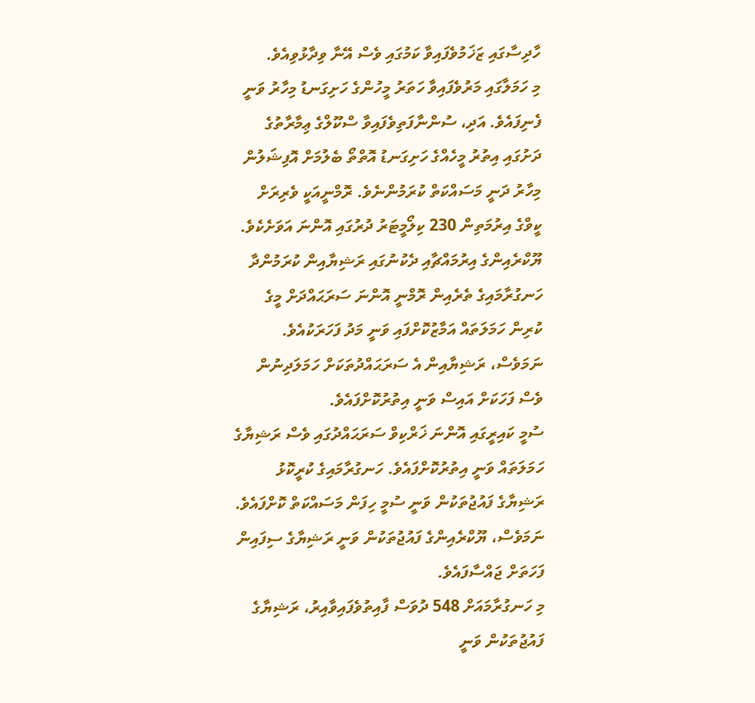ހާދިސާގައި ޒަޚަމުވެފައިވާ ކަމުގައި ވެސް އޭނާ ވިދާޅުވިއެވެ.
މި ހަމަލާގައި މަރުވެފައިވާ ހަތަރު މީހުންގެ ހަށިގަނޑު މިހާރު ވަނީ ފެނިފައެވެ. އަދި، ސުންނާފަތިވެފައިވާ ސްކޫލްގެ ޢިމާރާތުގެ ދަށުގައި އިތުރު މީހެއްގެ ހަށިގަނޑު އޮތްތޯ ބެލުމަށް އޮފިޝަލުން މިހާރު ދަނީ މަސައްކަތް ކުރަމުންނެވެ. ރޮމްނީއަކީ ވެރިރަށް ކީވްގެ އިރުމަތިން 230 ކިލޯމީޓަރު ދުރުގައި އޮންނަ އަވަށެކެވެ.
ޔޫކްރެއިންގެ އިރުމައްޗާއި ދެކުނުގައި ރަޝިޔާއިން ކުރަމުންދާ ހަނގުރާމައިގެ ތެރެއިން ރޮމްނީ އޮންނަ ސަރަޙައްދަށް މީގެ ކުރިން ހަމަލަތައް އަމާޒުކޮށްފައި ވަނީ މަދު ފަހަރަކުއެވެ. ނަމަވެސް، ރަޝިޔާއިން އެ ސަރަޙައްދުތަކަށް ހަމަލަދިނުން ވެސް ފަހަކަށް އައިސް ވަނީ އިތުރުކޮށްފައެވެ.
ސުމީ ކައިރީގައި އޮންނަ ޚަރްކިވް ސަރަޙައްދުގައި ވެސް ރަޝިޔާގެ ހަމަލަތައް ވަނީ އިތުރުކޮށްފައެވެ. ހަނގުރާމައިގެ ކުރީކޮޅު ރަޝިޔާގެ ފައުޖުތަކުން ވަނީ ސުމީ ހިފަން މަސައްކަތް ކޮށްފައެވެ. ނަމަވެސް، ޔޫކްރެއިންގެ ފައުޖުތަކުން ވަނީ ރަޝިޔާގެ ސިފައިން ފަހަތަށް ޖައްސާފައެވެ.
މި ހަނގުރާމައަށް 548 ދުވަސް ފާއިތުވެފައިވާއިރު، ރަޝިޔާގެ ފައުޖުތަކުން ވަނީ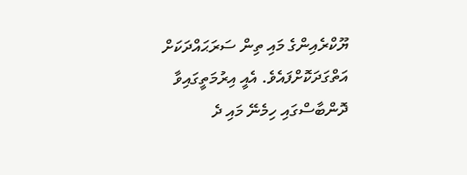ޔޫކްރެއިންގެ މައި ތިން ސަރަޙައްދަކަށް އަތްގަދަކޮށްފައެވެ. އެއީ އިރުމަތީގައިވާ ދޮންބާސްގައި ހިމެނޭ މައި ދެ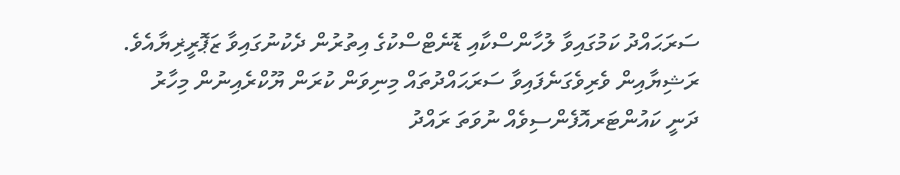ސަރަޙައްދު ކަމުގައިވާ ލުހާންސްކާއި ޑޮނެޓްސްކުގެ އިތުރުން ދެކުނުގައިވާ ޒަޕޮރީޜިޔާއެވެ. ރަޝިޔާއިން ވެރިވެގަނެފައިވާ ސަރަޙައްދުތައް މިނިވަން ކުރަން ޔޫކްރެއިނުން މިހާރު ދަނީ ކައުންޓަރއޮފެންސިވެއް ނުވަތަ ރައްދު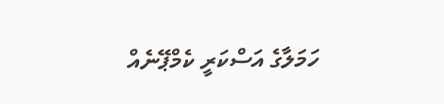ހަމަލާގެ އަސްކަރީ ކެމްޕޭނެއް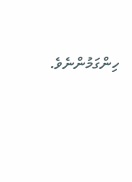ހިންގަމުންނެވެ.